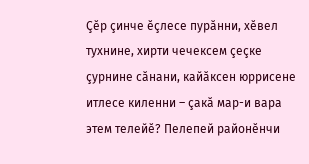Çĕр çинче ĕçлесе пурăнни, хĕвел тухнине, хирти чечексем çеçке çурнине сăнани, кайăксен юррисене итлесе киленни – çакă мар-и вара этем телейĕ? Пелепей районĕнчи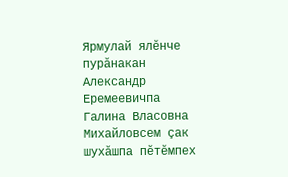Ярмулай ялĕнче пурăнакан Александр Еремеевичпа Галина Власовна Михайловсем çак шухăшпа пĕтĕмпех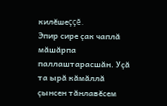килĕшеççĕ.
Эпир сире çак чаплă мăшăрпа паллаштарасшăн. Уçă та ырă кăмăллă çынсен тăнлавĕсем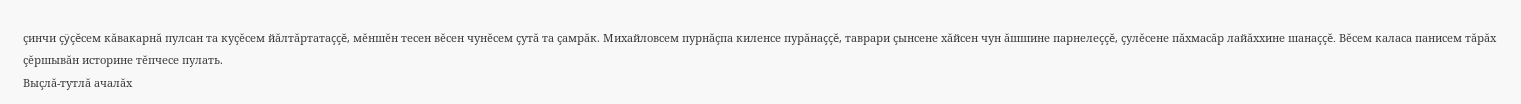çинчи çÿçĕсем кăвакарнă пулсан та куçĕсем йăлтăртатаççĕ, мĕншĕн тесен вĕсен чунĕсем çутă та çамрăк. Михайловсем пурнăçпа киленсе пурăнаççĕ, таврари çынсене хăйсен чун ăшшине парнелеççĕ, çулĕсене пăхмасăр лайăххине шанаççĕ. Вĕсем каласа панисем тăрăх çĕршывăн историне тĕпчесе пулать.
Выçлă-тутлă ачалăх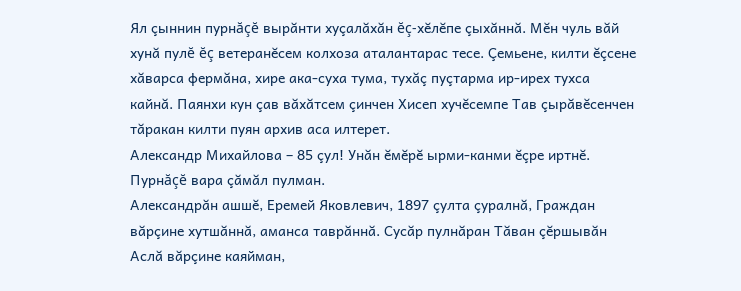Ял çыннин пурнăçĕ вырăнти хуçалăхăн ĕç-хĕлĕпе çыхăннă. Мĕн чуль вăй хунă пулĕ ĕç ветеранĕсем колхоза аталантарас тесе. Çемьене, килти ĕçсене хăварса фермăна, хире ака-суха тума, тухăç пуçтарма ир-ирех тухса кайнă. Паянхи кун çав вăхăтсем çинчен Хисеп хучĕсемпе Тав çырăвĕсенчен тăракан килти пуян архив аса илтерет.
Александр Михайлова – 85 çул! Унăн ĕмĕрĕ ырми-канми ĕçре иртнĕ. Пурнăçĕ вара çăмăл пулман.
Александрăн ашшĕ, Еремей Яковлевич, 1897 çулта çуралнă, Граждан вăрçине хутшăннă, аманса таврăннă. Сусăр пулнăран Тăван çĕршывăн Аслă вăрçине каяйман,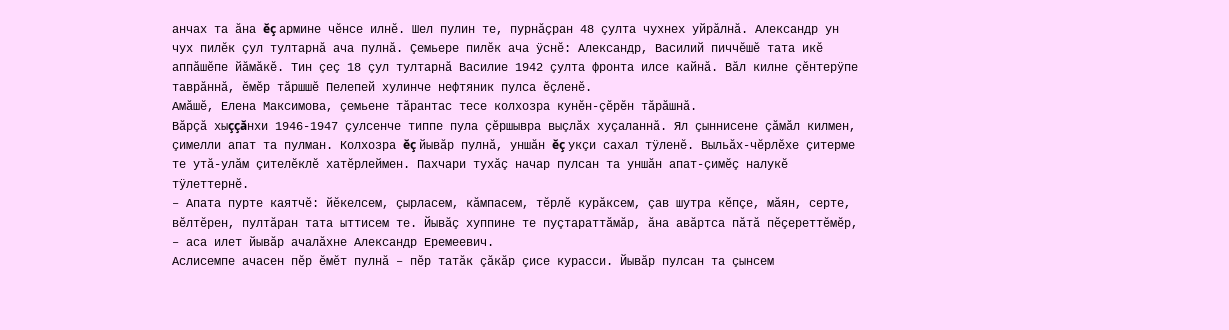анчах та ăна ĕç армине чĕнсе илнĕ. Шел пулин те, пурнăçран 48 çулта чухнех уйрăлнă. Александр ун чух пилĕк çул тултарнă ача пулнă. Çемьере пилĕк ача ÿснĕ: Александр, Василий пиччĕшĕ тата икĕ аппăшĕпе йăмăкĕ. Тин çеç 18 çул тултарнă Василие 1942 çулта фронта илсе кайнă. Вăл килне çĕнтерÿпе таврăннă, ĕмĕр тăршшĕ Пелепей хулинче нефтяник пулса ĕçленĕ.
Амăшĕ, Елена Максимова, çемьене тăрантас тесе колхозра кунĕн-çĕрĕн тăрăшнă.
Вăрçă хыççăнхи 1946-1947 çулсенче типпе пула çĕршывра выçлăх хуçаланнă. Ял çыннисене çăмăл килмен, çимелли апат та пулман. Колхозра ĕç йывăр пулнă, уншăн ĕç укçи сахал тÿленĕ. Выльăх-чĕрлĕхе çитерме те утă-улăм çителĕклĕ хатĕрлеймен. Пахчари тухăç начар пулсан та уншăн апат-çимĕç налукĕ тÿлеттернĕ.
– Апата пурте каятчĕ: йĕкелсем, çырласем, кăмпасем, тĕрлĕ курăксем, çав шутра кĕпçе, мăян, серте, вĕлтĕрен, пултăран тата ыттисем те. Йывăç хуппине те пуçтараттăмăр, ăна авăртса пăтă пĕçереттĕмĕр, – аса илет йывăр ачалăхне Александр Еремеевич.
Аслисемпе ачасен пĕр ĕмĕт пулнă – пĕр татăк çăкăр çисе курасси. Йывăр пулсан та çынсем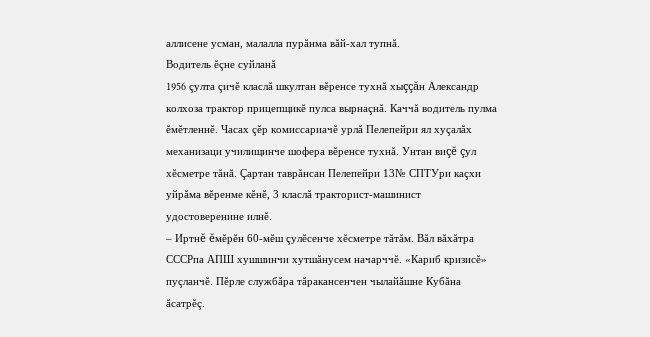аллисене усман, малалла пурăнма вăй-хал тупнă.
Водитель ĕçне суйланă
1956 çулта çичĕ класлă шкултан вĕренсе тухнă хыççăн Александр колхоза трактор прицепщикĕ пулса вырнаçнă. Каччă водитель пулма ĕмĕтленнĕ. Часах çĕр комиссариачĕ урлă Пелепейри ял хуçалăх механизаци училищинче шофера вĕренсе тухнă. Унтан виçĕ çул хĕсметре тăнă. Çартан таврăнсан Пелепейри 13№ СПТУри каçхи уйрăма вĕренме кĕнĕ, 3 класлă тракторист-машинист удостоверенине илнĕ.
– Иртнĕ ĕмĕрĕн 60-мĕш çулĕсенче хĕсметре тăтăм. Вăл вăхăтра СССРпа АПШ хушшинчи хутшăнусем начарччĕ. «Кариб кризисĕ» пуçланчĕ. Пĕрле службăра тăракансенчен чылайăшне Кубăна ăсатрĕç.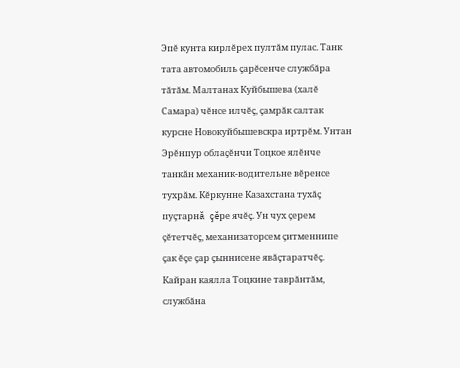Эпĕ кунта кирлĕрех пултăм пулас. Танк тата автомобиль çарĕсенче службăра тăтăм. Малтанах Куйбышева (халĕ Самара) чĕнсе илчĕç, çамрăк салтак курсне Новокуйбышевскра иртрĕм. Унтан Эрĕнпур облаçĕнчи Тоцкое ялĕнче танкăн механик-водительне вĕренсе тухрăм. Кĕркунне Казахстана тухăç пуçтарнă çĕре ячĕç. Ун чух çерем çĕтетчĕç, механизаторсем çитменнипе çак ĕçе çар çыннисене явăçтаратчĕç. Кайран каялла Тоцкине таврăнтăм, службăна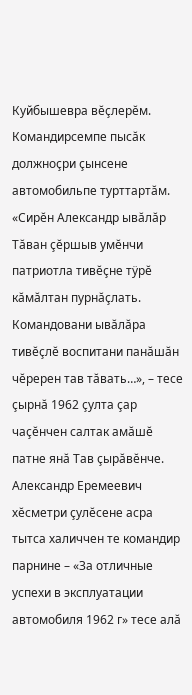Куйбышевра вĕçлерĕм. Командирсемпе пысăк должноçри çынсене автомобильпе турттартăм.
«Сирĕн Александр ывăлăр Тăван çĕршыв умĕнчи патриотла тивĕçне тÿрĕ кăмăлтан пурнăçлать. Командовани ывăлăра тивĕçлĕ воспитани панăшăн чĕререн тав тăвать…», – тесе çырнă 1962 çулта çар чаçĕнчен салтак амăшĕ патне янă Тав çырăвĕнче.
Александр Еремеевич хĕсметри çулĕсене асра тытса халиччен те командир парнине – «За отличные успехи в эксплуатации автомобиля 1962 г» тесе алă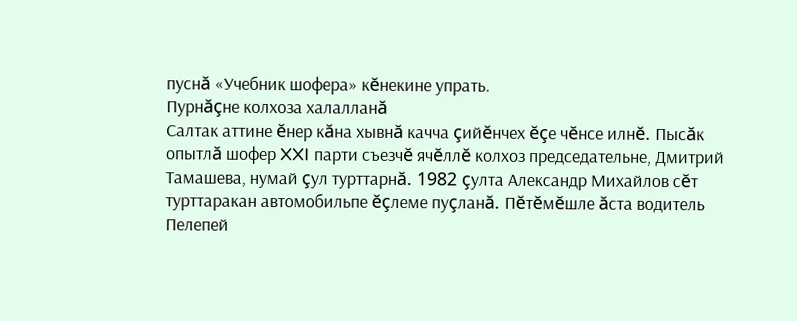пуснă «Учебник шофера» кĕнекине упрать.
Пурнăçне колхоза халалланă
Салтак аттине ĕнер кăна хывнă качча çийĕнчех ĕçе чĕнсе илнĕ. Пысăк опытлă шофер XXI парти съезчĕ ячĕллĕ колхоз председательне, Дмитрий Тамашева, нумай çул турттарнă. 1982 çулта Александр Михайлов сĕт турттаракан автомобильпе ĕçлеме пуçланă. Пĕтĕмĕшле ăста водитель Пелепей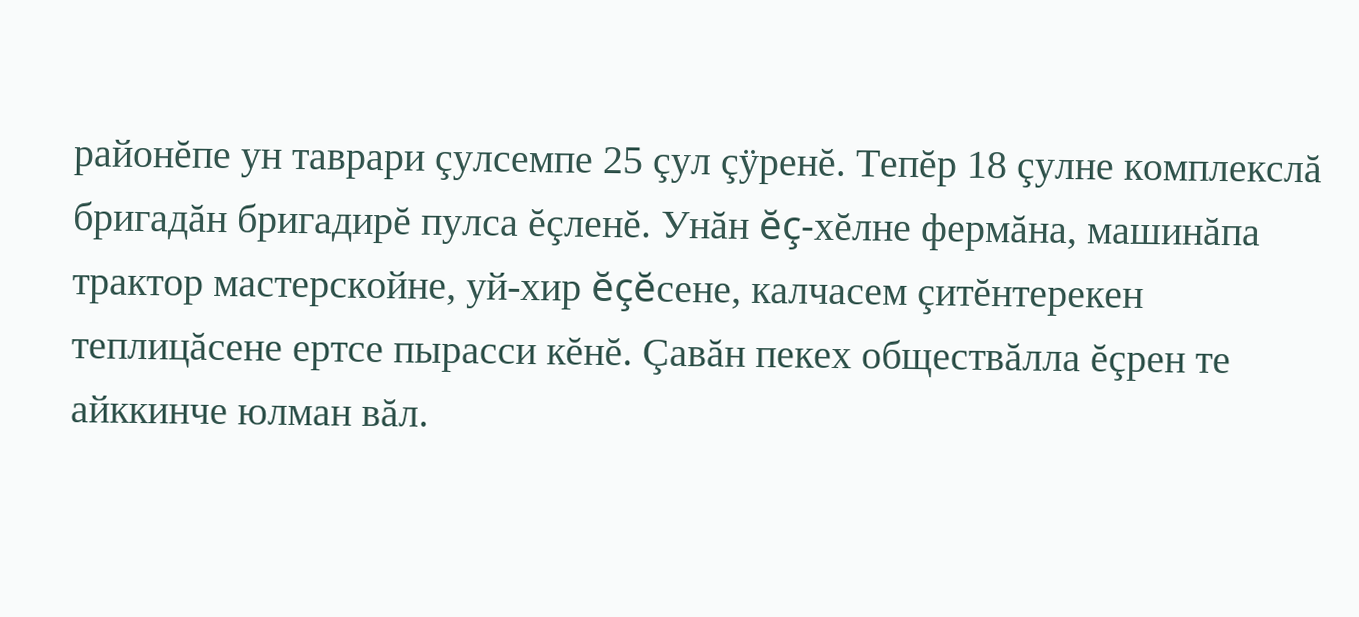районĕпе ун таврари çулсемпе 25 çул çÿренĕ. Тепĕр 18 çулне комплекслă бригадăн бригадирĕ пулса ĕçленĕ. Унăн ĕç-хĕлне фермăна, машинăпа трактор мастерскойне, уй-хир ĕçĕсене, калчасем çитĕнтерекен теплицăсене ертсе пырасси кĕнĕ. Çавăн пекех обществăлла ĕçрен те айккинче юлман вăл.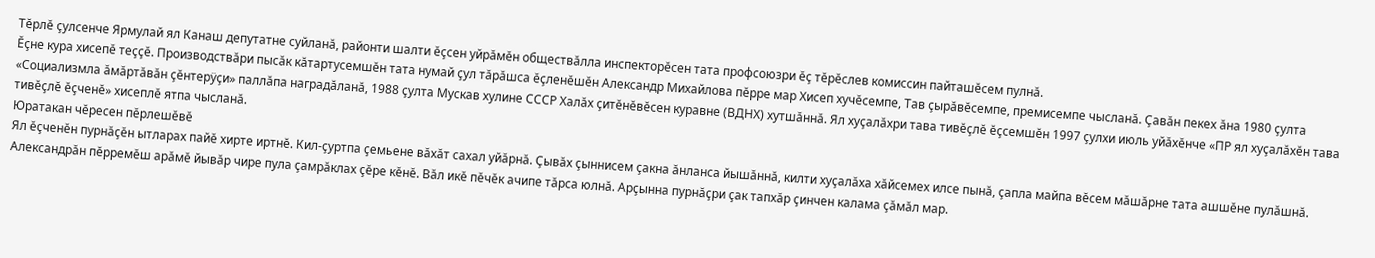Тĕрлĕ çулсенче Ярмулай ял Канаш депутатне суйланă, районти шалти ĕçсен уйрăмĕн обществăлла инспекторĕсен тата профсоюзри ĕç тĕрĕслев комиссин пайташĕсем пулнă.
Ĕçне кура хисепĕ теççĕ. Производствăри пысăк кăтартусемшĕн тата нумай çул тăрăшса ĕçленĕшĕн Александр Михайлова пĕрре мар Хисеп хучĕсемпе, Тав çырăвĕсемпе, премисемпе чысланă. Çавăн пекех ăна 1980 çулта «Социализмла ăмăртăвăн çĕнтерÿçи» паллăпа наградăланă, 1988 çулта Мускав хулине СССР Халăх çитĕнĕвĕсен куравне (ВДНХ) хутшăннă. Ял хуçалăхри тава тивĕçлĕ ĕçсемшĕн 1997 çулхи июль уйăхĕнче «ПР ял хуçалăхĕн тава тивĕçлĕ ĕçченĕ» хисеплĕ ятпа чысланă.
Юратакан чĕресен пĕрлешĕвĕ
Ял ĕçченĕн пурнăçĕн ытларах пайĕ хирте иртнĕ. Кил-çуртпа çемьене вăхăт сахал уйăрнă. Çывăх çыннисем çакна ăнланса йышăннă, килти хуçалăха хăйсемех илсе пынă, çапла майпа вĕсем мăшăрне тата ашшĕне пулăшнă. Александрăн пĕрремĕш арăмĕ йывăр чире пула çамрăклах çĕре кĕнĕ. Вăл икĕ пĕчĕк ачипе тăрса юлнă. Арçынна пурнăçри çак тапхăр çинчен калама çăмăл мар.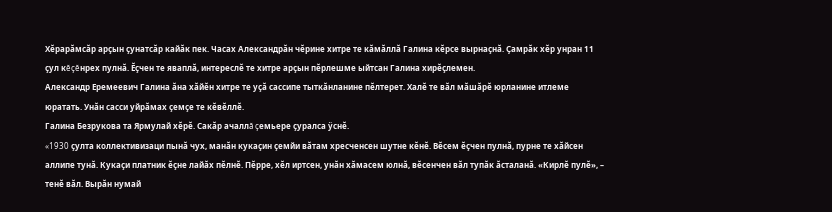Хĕрарăмсăр арçын çунатсăр кайăк пек. Часах Александрăн чĕрине хитре те кăмăллă Галина кĕрсе вырнаçнă. Çамрăк хĕр унран 11 çул кĕçĕнрех пулнă. Ĕçчен те яваплă, интереслĕ те хитре арçын пĕрлешме ыйтсан Галина хирĕçлемен.
Александр Еремеевич Галина ăна хăйĕн хитре те уçă сассипе тыткăнланине пĕлтерет. Халĕ те вăл мăшăрĕ юрланине итлеме юратать. Унăн сасси уйрăмах çемçе те кĕвĕллĕ.
Галина Безрукова та Ярмулай хĕрĕ. Сакăр ачаллă çемьере çуралса ÿснĕ.
«1930 çулта коллективизаци пынă чух, манăн кукаçин çемйи вăтам хресченсен шутне кĕнĕ. Вĕсем ĕçчен пулнă, пурне те хăйсен аллипе тунă. Кукаçи платник ĕçне лайăх пĕлнĕ. Пĕрре, хĕл иртсен, унăн хăмасем юлнă, вĕсенчен вăл тупăк ăсталанă. «Кирлĕ пулĕ», – тенĕ вăл. Вырăн нумай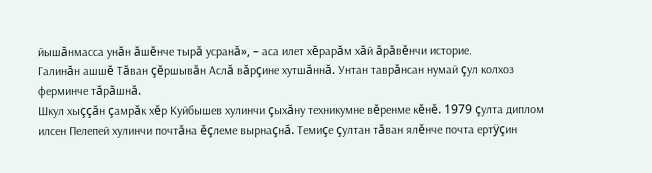йышăнмасса унăн ăшĕнче тырă усранă», – аса илет хĕрарăм хăй ăрăвĕнчи историе.
Галинăн ашшĕ Тăван çĕршывăн Аслă вăрçине хутшăннă. Унтан таврăнсан нумай çул колхоз ферминче тăрăшнă.
Шкул хыççăн çамрăк хĕр Куйбышев хулинчи çыхăну техникумне вĕренме кĕнĕ. 1979 çулта диплом илсен Пелепей хулинчи почтăна ĕçлеме вырнаçнă. Темиçе çултан тăван ялĕнче почта ертÿçин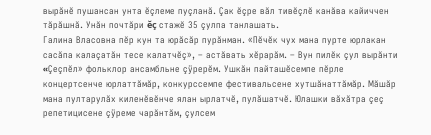вырăнĕ пушансан унта ĕçлеме пуçланă. Çак ĕçре вăл тивĕçлĕ канăва кайиччен тăрăшнă. Унăн почтăри ĕç стажĕ 35 çулпа танлашать.
Галина Власовна пĕр кун та юрăсăр пурăнман. «Пĕчĕк чух мана пурте юрлакан сасăпа калаçатăн тесе калатчĕç», – астăвать хĕрарăм. – Вун пилĕк çул вырăнти «Çеçпĕл» фольклор ансамбльне çÿрерĕм. Ушкăн пайташĕсемпе пĕрле концертсенче юрлаттăмăр, конкурссемпе фестивальсене хутшăнаттăмăр. Мăшăр мана пултарулăх киленĕвĕнче ялан ырлатчĕ, пулăшатчĕ. Юлашки вăхăтра çеç репетицисене çÿреме чарăнтăм, çулсем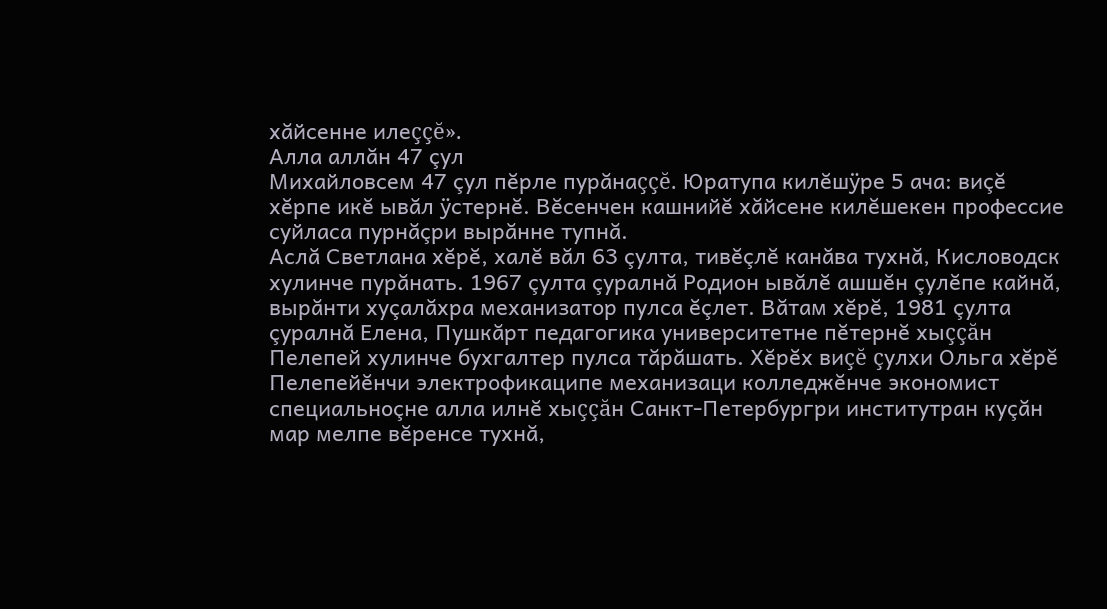хăйсенне илеççĕ».
Алла аллăн 47 çул
Михайловсем 47 çул пĕрле пурăнаççĕ. Юратупа килĕшÿре 5 ача: виçĕ хĕрпе икĕ ывăл ÿстернĕ. Вĕсенчен кашнийĕ хăйсене килĕшекен профессие суйласа пурнăçри вырăнне тупнă.
Аслă Светлана хĕрĕ, халĕ вăл 63 çулта, тивĕçлĕ канăва тухнă, Кисловодск хулинче пурăнать. 1967 çулта çуралнă Родион ывăлĕ ашшĕн çулĕпе кайнă, вырăнти хуçалăхра механизатор пулса ĕçлет. Вăтам хĕрĕ, 1981 çулта çуралнă Елена, Пушкăрт педагогика университетне пĕтернĕ хыççăн Пелепей хулинче бухгалтер пулса тăрăшать. Хĕрĕх виçĕ çулхи Ольга хĕрĕ Пелепейĕнчи электрофикаципе механизаци колледжĕнче экономист специальноçне алла илнĕ хыççăн Санкт-Петербургри институтран куçăн мар мелпе вĕренсе тухнă,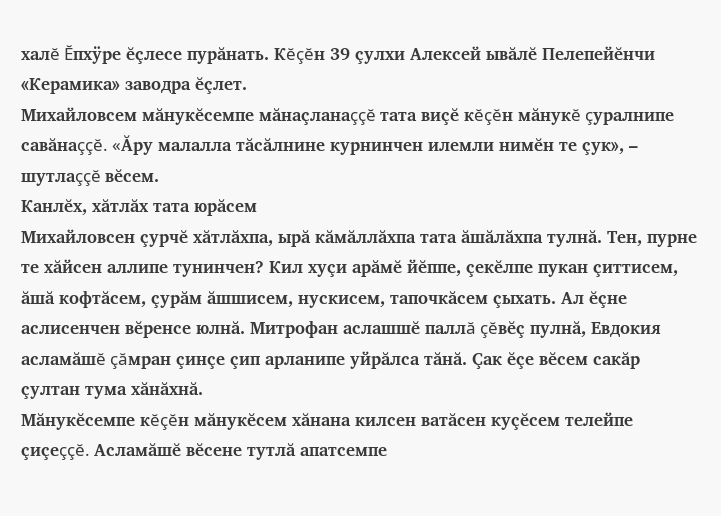халĕ Ĕпхÿре ĕçлесе пурăнать. Кĕçĕн 39 çулхи Алексей ывăлĕ Пелепейĕнчи «Керамика» заводра ĕçлет.
Михайловсем мăнукĕсемпе мăнаçланаççĕ тата виçĕ кĕçĕн мăнукĕ çуралнипе савăнаççĕ. «Ăру малалла тăсăлнине курнинчен илемли нимĕн те çук», – шутлаççĕ вĕсем.
Канлĕх, хăтлăх тата юрăсем
Михайловсен çурчĕ хăтлăхпа, ырă кăмăллăхпа тата ăшăлăхпа тулнă. Тен, пурне те хăйсен аллипе тунинчен? Кил хуçи арăмĕ йĕппе, çекĕлпе пукан çиттисем, ăшă кофтăсем, çурăм ăшшисем, нускисем, тапочкăсем çыхать. Ал ĕçне аслисенчен вĕренсе юлнă. Митрофан аслашшĕ паллă çĕвĕç пулнă, Евдокия асламăшĕ çăмран çинçе çип арланипе уйрăлса тăнă. Çак ĕçе вĕсем сакăр çултан тума хăнăхнă.
Мăнукĕсемпе кĕçĕн мăнукĕсем хăнана килсен ватăсен куçĕсем телейпе çиçеççĕ. Асламăшĕ вĕсене тутлă апатсемпе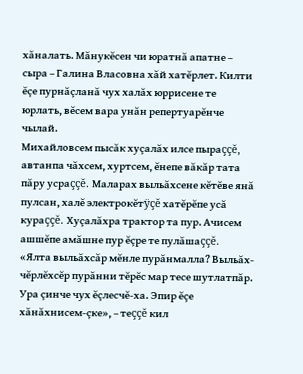хăналать. Мăнукĕсен чи юратнă апатне – сыра – Галина Власовна хăй хатĕрлет. Килти ĕçе пурнăçланă чух халăх юррисене те юрлать, вĕсем вара унăн репертуарĕнче чылай.
Михайловсем пысăк хуçалăх илсе пыраççĕ, автанпа чăхсем, хуртсем, ĕнепе вăкăр тата пăру усраççĕ. Маларах выльăхсене кĕтĕве янă пулсан, халĕ электрокĕтÿçĕ хатĕрĕпе усă кураççĕ. Хуçалăхра трактор та пур. Ачисем ашшĕпе амăшне пур ĕçре те пулăшаççĕ.
«Ялта выльăхсăр мĕнле пурăнмалла? Выльăх-чĕрлĕхсĕр пурăнни тĕрĕс мар тесе шутлатпăр. Ура çинче чух ĕçлесчĕ-ха. Эпир ĕçе хăнăхнисем-çке», – теççĕ кил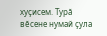хуçисем. Турă вĕсене нумай çула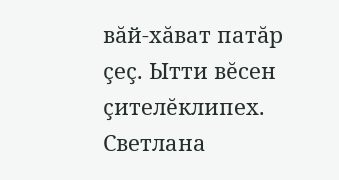вăй-хăват патăр çеç. Ытти вĕсен çителĕклипех.
Светлана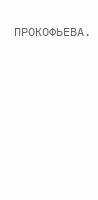ПРОКОФЬЕВА.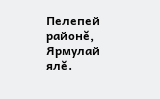Пелепей районĕ,
Ярмулай ялĕ.